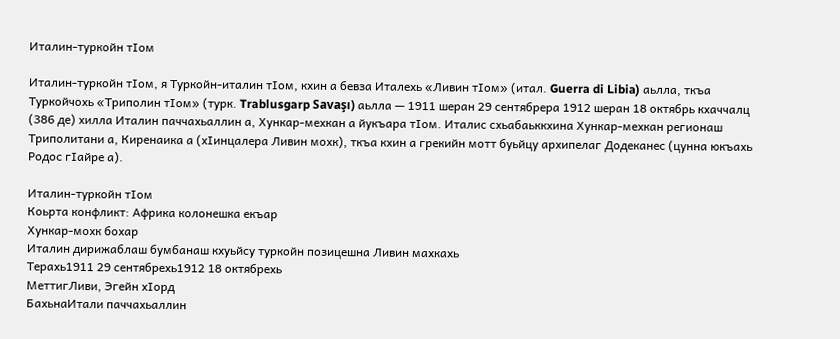Италин-туркойн тӀом

Италин-туркойн тӀом, я Туркойн-италин тӀом, кхин а бевза Италехь «Ливин тӀом» (итал. Guerra di Libia) аьлла, ткъа Туркойчохь «Триполин тӀом» (турк. Trablusgarp Savaşı) аьлла — 1911 шеран 29 сентябрера 1912 шеран 18 октябрь кхаччалц (386 де) хилла Италин паччахьаллин а, Хункар-мехкан а йукъара тӀом. Италис схьабаьккхина Хункар-мехкан регионаш Триполитани а, Киренаика а (хӀинцалера Ливин мохк), ткъа кхин а грекийн мотт буьйцу архипелаг Додеканес (цунна юкъахь Родос гӀайре а).

Италин-туркойн тӀом
Коьрта конфликт: Африка колонешка екъар
Хункар-мохк бохар
Италин дирижаблаш бумбанаш кхуьйсу туркойн позицешна Ливин махкахь
Терахь1911 29 сентябрехь1912 18 октябрехь
МеттигЛиви, Эгейн хӀорд
БахьнаИтали паччахьаллин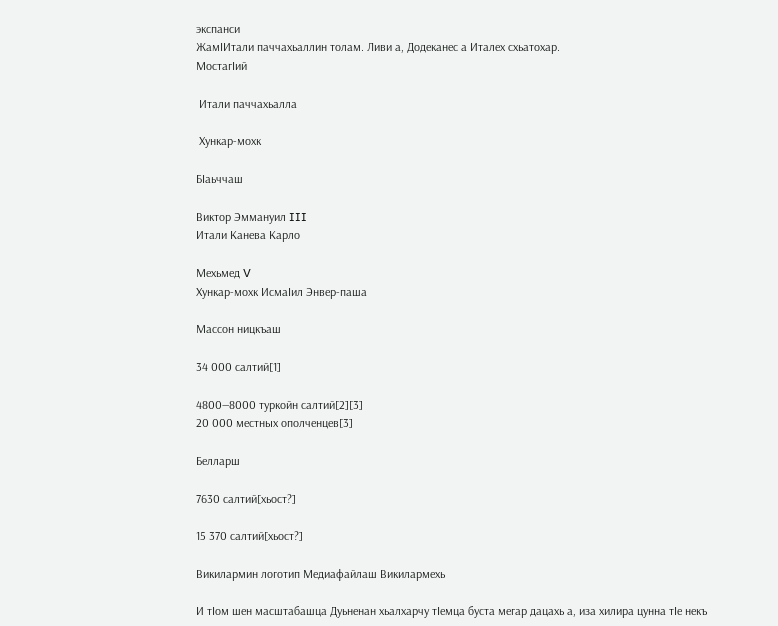экспанси
ЖамӀИтали паччахьаллин толам. Ливи а, Додеканес а Италех схьатохар.
МостагӀий

 Итали паччахьалла

 Хункар-мохк

БӀаьччаш

Виктор Эммануил III
Итали Канева Карло

Мехьмед V
Хункар-мохк ИсмаӀил Энвер-паша

Массон ницкъаш

34 000 салтий[1]

4800—8000 туркойн салтий[2][3]
20 000 местных ополченцев[3]

Белларш

7630 салтий[хьост?]

15 370 салтий[хьост?]

Викилармин логотип Медиафайлаш Викилармехь

И тӀом шен масштабашца Дуьненан хьалхарчу тӀемца буста мегар дацахь а, иза хилира цунна тӀе некъ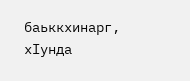баьккхинарг, хӀунда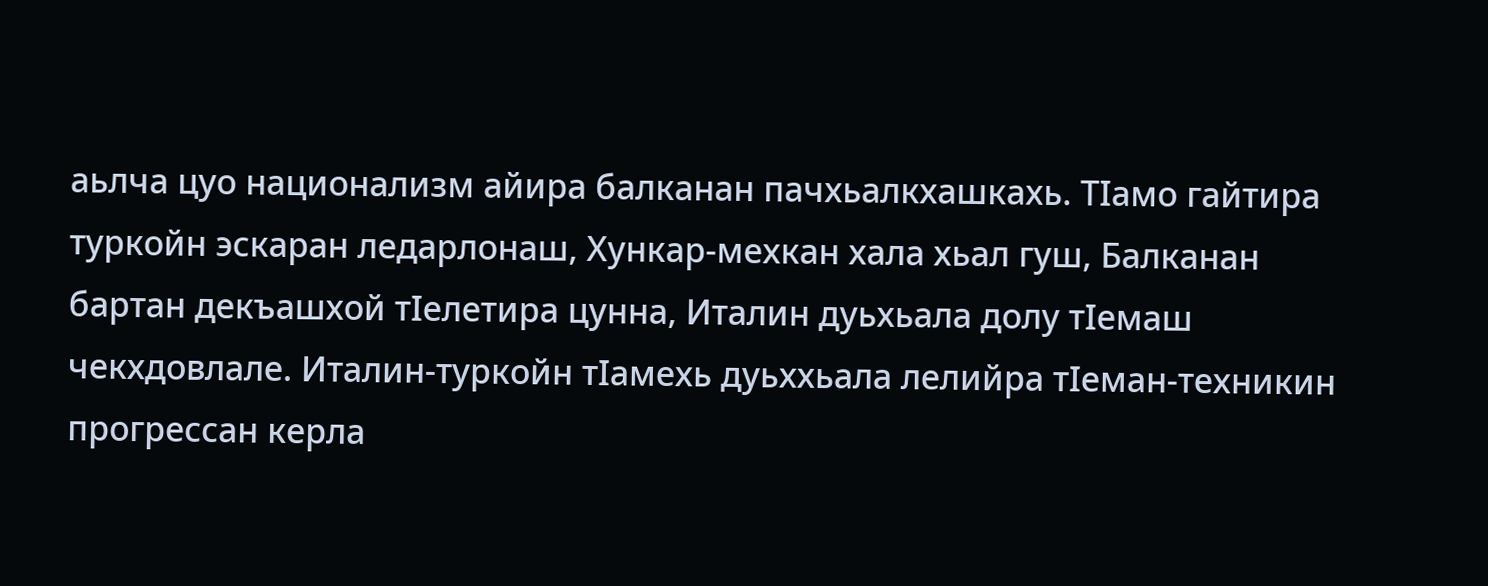аьлча цуо национализм айира балканан пачхьалкхашкахь. ТӀамо гайтира туркойн эскаран ледарлонаш, Хункар-мехкан хала хьал гуш, Балканан бартан декъашхой тӀелетира цунна, Италин дуьхьала долу тӀемаш чекхдовлале. Италин-туркойн тӀамехь дуьххьала лелийра тӀеман-техникин прогрессан керла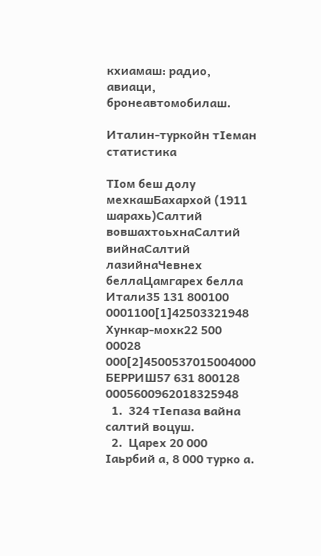кхиамаш: радио, авиаци, бронеавтомобилаш.

Италин-туркойн тӀеман статистика

ТӀом беш долу мехкашБахархой (1911 шарахь)Салтий вовшахтоьхнаСалтий вийнаСалтий лазийнаЧевнех беллаЦамгарех белла
Итали35 131 800100 0001100[1]42503321948
Хункар-мохк22 500 00028 000[2]4500537015004000
БЕРРИШ57 631 800128 0005600962018325948
  1.  324 тӀепаза вайна салтий воцуш.
  2.  Царех 20 000 Ӏаьрбий а, 8 000 турко а.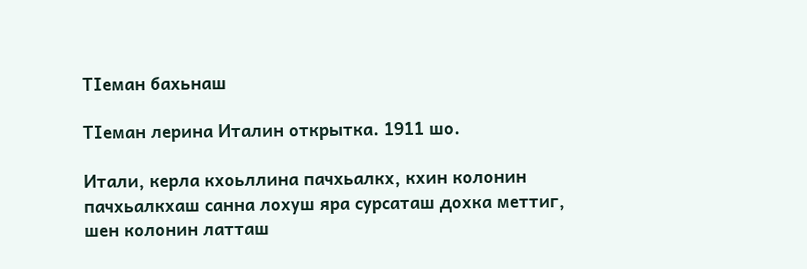ТӀеман бахьнаш

ТӀеман лерина Италин открытка. 1911 шо.

Итали, керла кхоьллина пачхьалкх, кхин колонин пачхьалкхаш санна лохуш яра сурсаташ дохка меттиг, шен колонин латташ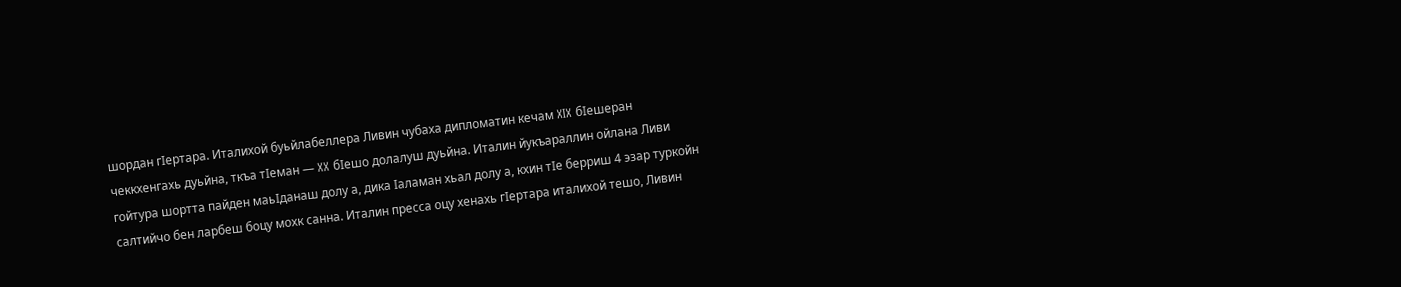шордан гӀертара. Италихой буьйлабеллера Ливин чубаха дипломатин кечам XIX бӀешеран чеккхенгахь дуьйна, ткъа тӀеман — XX бӀешо долалуш дуьйна. Италин йукъараллин ойлана Ливи гойтура шортта пайден маьӀданаш долу а, дика Ӏаламан хьал долу а, кхин тӀе берриш 4 эзар туркойн салтийчо бен ларбеш боцу мохк санна. Италин пресса оцу хенахь гӀертара италихой тешо, Ливин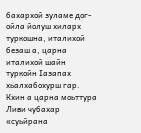бахархой зуламе дог-ойла йолуш хиларх туркошна, италихой безаш а, царна италихой шайн туркойн Ӏазапах хьалхабохурш гар. Кхин а царна моьттура Ливи чубахар «суьйрана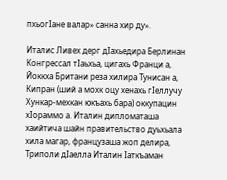пхьогӀане валар» санна хир ду».

Италис Ливех дерг дӀахьедира Берлинан Конгрессал тӀаьхьа, цигахь Франци а, Йоккха Британи реза хилира Тунисан а, Кипран (ший а мохк оцу хенахь гӀеллучу Хункар-мехкан юкъахь бара) оккупацин хӀораммо а. Италин дипломаташа хаийтича шайн правительство дуьхьала хила магар, французаша жоп делира, Триполи дӀаелла Италин Ӏаткъаман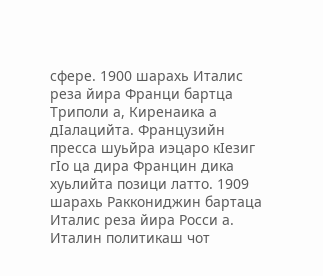сфере. 1900 шарахь Италис реза йира Франци бартца Триполи а, Киренаика а дӀалацийта. Французийн пресса шуьйра иэцаро кӀезиг гӀо ца дира Францин дика хуьлийта позици латто. 1909 шарахь Раккониджин бартаца Италис реза йира Росси а. Италин политикаш чот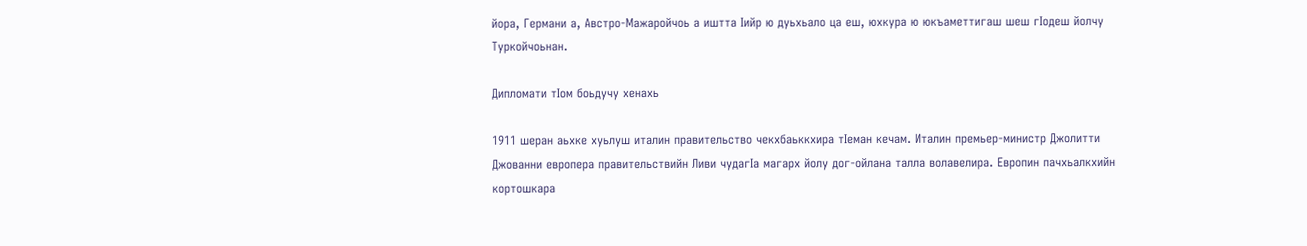йора, Германи а, Австро-Мажаройчоь а иштта Ӏийр ю дуьхьало ца еш, юхкура ю юкъаметтигаш шеш гӀодеш йолчу Туркойчоьнан.

Дипломати тӀом боьдучу хенахь

1911 шеран аьхке хуьлуш италин правительство чекхбаьккхира тӀеман кечам. Италин премьер-министр Джолитти Джованни европера правительствийн Ливи чудагӀа магарх йолу дог-ойлана талла волавелира. Европин пачхьалкхийн кортошкара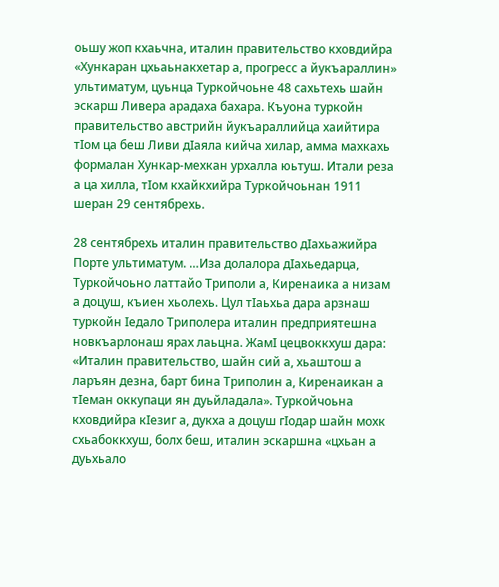оьшу жоп кхаьчна, италин правительство кховдийра «Хункаран цхьаьнакхетар а, прогресс а йукъараллин» ультиматум, цуьнца Туркойчоьне 48 сахьтехь шайн эскарш Ливера арадаха бахара. Къуона туркойн правительство австрийн йукъараллийца хаийтира тӀом ца беш Ливи дӀаяла кийча хилар, амма махкахь формалан Хункар-мехкан урхалла юьтуш. Итали реза а ца хилла, тӀом кхайкхийра Туркойчоьнан 1911 шеран 29 сентябрехь.

28 сентябрехь италин правительство дӀахьажийра Порте ультиматум. …Иза долалора дӀахьедарца, Туркойчоьно латтайо Триполи а, Киренаика а низам а доцуш, къиен хьолехь. Цул тӀаьхьа дара арзнаш туркойн Ӏедало Триполера италин предприятешна новкъарлонаш ярах лаьцна. ЖамӀ цецвоккхуш дара: «Италин правительство, шайн сий а, хьаштош а ларъян дезна, барт бина Триполин а, Киренаикан а тӀеман оккупаци ян дуьйладала». Туркойчоьна кховдийра кӀезиг а, дукха а доцуш гӀодар шайн мохк схьабоккхуш, болх беш, италин эскаршна «цхьан а дуьхьало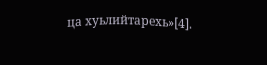ца хуьлийтарехь»[4].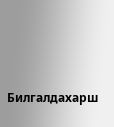Билгалдахарш